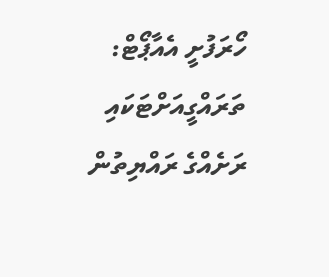ހޯރަފުށީ އެއާޕޯޓް: ތަރައްގީއަށްޓަކައި ރަށެއްގެ ރައްޔިތުން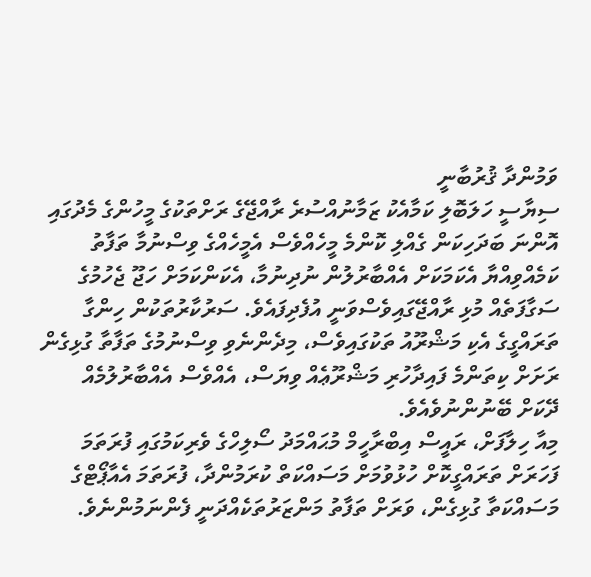ވަމުންދާ ޤުރުބާނީ
ސިޔާސީ ހަލަބޮލި ކަމާއެކު ޒަމާނުއްސުރެ ރާއްޖޭގެ ރަށްތަކުގެ މީހުންގެ މެދުގައި އޮންނަ ބަދަހިކަން ގެއްލި ކޮންމެ މީހެއްވެސް އެމީހެއްގެ ވިސްނުމާ ތަފާތު ކަމެއްވިއްޔާ އެކަމަކަށް އެއްބާރުލުން ނުދިނުމާ، އެކަންކަމަށް ހަޖޫ ޖެހުމުގެ ސަގާފަތެއް މުޅި ރާއްޖޭގައިވެސްވަނީ އުފެދިފައެވެ. ސަރުކާރުތަކުން ހިންގާ ތަރައްގީގެ އެކި މަޝްރޫއު ތަކުގައިވެސް، މިދެންނެވި ވިސްނުމުގެ ތަފާތާ ގުޅިގެން ރަށަށް ކިތަންމެ ފައިދާހުރި މަޝްރޫޢެއް ވިޔަސް، އެއްވެސް އެއްބާރުލުމެއް ދޭކަށް ބޭނުންނުވެއެވެ.
މިއާ ހިލާފަށް، ރައީސް އިބްރާހީމް މުޙައްމަދު ސޯލިހްގެ ވެރިކަމުގައި ފުރަތަމަ ފަހަރަށް ތަރައްގީކޮށް ހުޅުވުމަށް މަސައްކަތް ކުރަމުންދާ، ފުރަތަމަ އެއާޕޯޓްގެ މަސައްކަތާ ގުޅިގެން، ވަރަށް ތަފާތު މަންޒަރުތަކެއްދަނީ ފެންނަމުންނެވެ.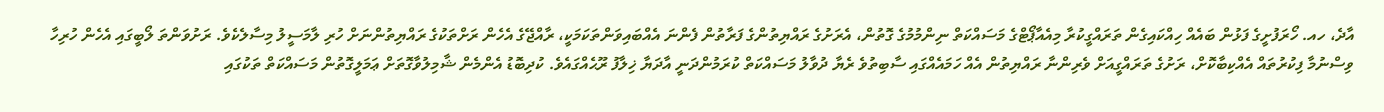އާދެ، ހއ. ހޯރަފުށީގެ ފަޅުން ބައެއް ހިއްކައިގެން ތަރައްގީކުރާ މިއެއާޕޯޓްގެ މަސައްކަތް ނިންމުމުގެ ގޮތުން، އެރަށުގެ ރައްޔިތުންގެ ފަރާތުން ފެންނަ އެއްބައިވަންތަކަމަކީ، ރާއްޖޭގެ އެހެން ރަށްތަކުގެ ރައްޔިތުންނަށް ހުރި ލާމަސީލު މިސާލެކެވެ. ރަށުވަންތަ ލޯބީގައި އެހެން ހުރިހާ ވިސްނުމާ ފިކުރުތައް އެއްކިބާކޮށް، ރަށުގެ ތަރައްގީއަށް ވެރިންނާ ރައްޔިތުން އެއް ހަމައެއްގައި ސާބިތުވެ ރެޔާ ދުވާލު މަސައްކަތް ކުރަމުންދަނީ އާދަޔާ ޚިލާފު ރޫޙެއްގައެވެ. ކުދިބޮޑު އެންމެން ޝާމިލުވާގޮތަށް ޢަމަލީގޮތުން މަސައްކަތް ތަކުގައި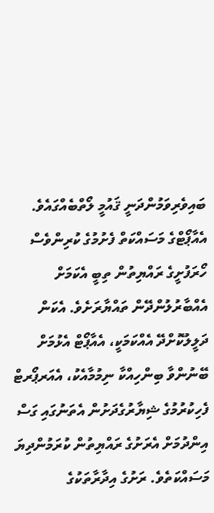ބައިވެރިވަމުންދަނީ ޤައުމީ ލޯތްބެއްގައެވެ.
އެއާޕޯޓްގެ މަސައްކަތް ފެށުމުގެ ކުރިންވެސް ހޯރަފުށީގެ ރައްޔިތުން ތިބީ އެކަމަށް އެއްބާރުލުންދޭން ތައްޔާރަށެވެ. އެކަން ދަލީލުކޮށްދޭ އެއްކަމަކީ، އެއާޕޯޓް އެޅުމަށް ބޭނުންވާ ބިންހިއްކާ ނިމުމާއެކު، އެއަރޕޯރޓް ފެހިކުރުމުގެ ޝިޔާރުގެދަށުން އެތަނުގައި ގަސް އިންދުމަށް އެރަށުގެ ރައްޔިތުން ކުރަމުންދިޔަ މަސައްކަތެވެ. ރަށުގެ އިދާރާތަކުގެ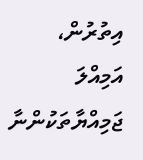އިތުރުން، އަމިއްލަ ޖަމިއްޔާތަކުންނާ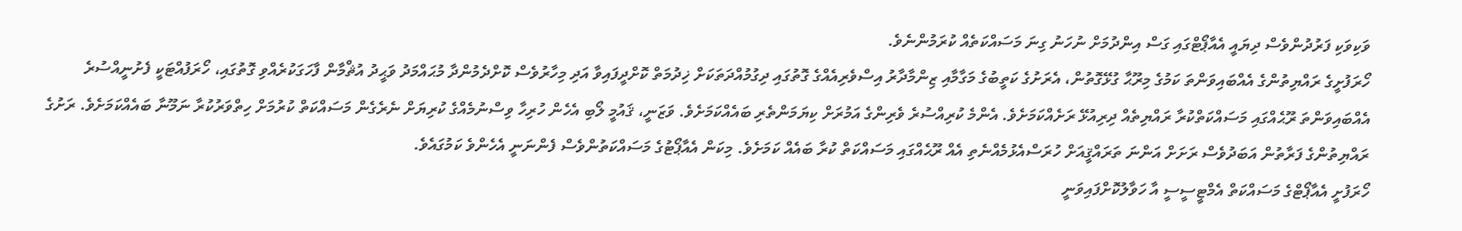ވަކިވަކި ފަރުދުންވެސް ދިޔައީ އެއާޕޯޓްގައި ގަސް އިންދުމަށް ނުހަނު ގިނަ މަސައްކަތެއް ކުރަމުންނެވެ.
ހޯރަފުށީގެ ރައްޔިތުންގެ އެއްބައިވަންތަ ކަމުގެ މިރޫޙާ ގުޅޭގޮތުން، އެރަށުގެ ކަތީބުގެ މަގާމާއި ޒިންމާދާރު އިސްވެރިއެއްގެ ގޮތުގައި ދިގުމުއްދަތަކަށް ޚިދުމަތް ކޮށްދީފައިވާ އަދި މިހާރުވެސް ކޮށްދެމުންދާ މުޙައްމަދު ވަޙީދު އުޘްމާން ފާހަގަކުރެއްވި ގޮތުގައި، ހޯރަފުއްޓަކީ ފެށުނީއްސުރެ އެއްބައިވަންތަ ރޫޙެއްގައި މަސައްކަތްކުރާ ރައްޔިތެއް ދިރިއުޅޭ ރަށެއްކަމަށެވެ. އެންމެ ކުރިއްސުރެ ވެރިންގެ އަމުރަށް ކިޔަމަންތެރި ބައެއްކަމަށެވެ. ވަޒަނީ، ޤައުމީ ލޯބި އެހެން ހުރިހާ ވިސްނުމެއްގެ ކުރިޔަށް ނެރެގެން މަސައްކަތް ކުރުމަށް ހިތްވަރުކުރާ ނަމޫނާ ބައެއްކަމަށެވެ. ރަށުގެ ރައްޔިތުންގެ ފަރާތުން އަބަދުވެސް ރަށަށް އަންނަ ތަރައްޤީއަށް ހުރަސްއެޅުމެއްނެތި އެއް ރޫޙެއްގައި މަސައްކަތް ކުރާ ބައެއް ކަމަށެވެ. މިކަން އެއާޕޯޓުގެ މަސައްކަތުންވެސް ފެންނަނީ އެހެންވެ ކަމުގައެވެ.
ހޯރަފުށީ އެއާޕޯޓްގެ މަސައްކަތް އެމްޓީސީސީ އާ ހަވާލުކޮށްފައިވަނީ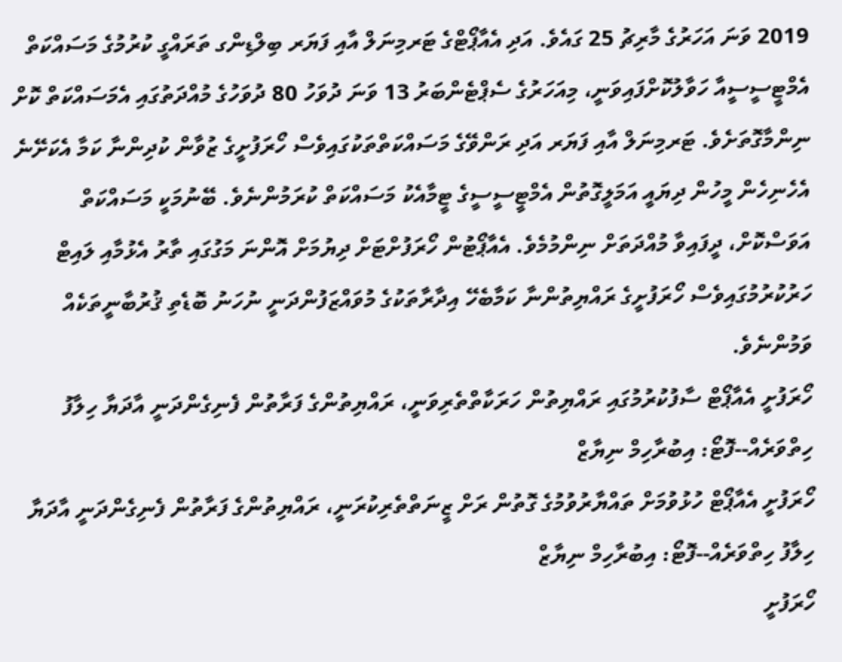2019 ވަނަ އަހަރުގެ މާރިޗު 25 ގައެވެ. އަދި އެއާޕޯޓްގެ ޓަރމިނަލް އާއި ފަޔަރ ބިލްޑިންގ ތަރައްގީ ކުރުމުގެ މަސައްކަތް އެމްޓީސީސީއާ ހަވާލުކޮށްފައިވަނީ، މިއަހަރުގެ ސެޕްޓެންބަރު 13 ވަނަ ދުވަހު 80 ދުވަހުގެ މުއްދަތުގައި އެމަސައްކަތް ކޮށް ނިންމާގޮތަށެވެ. ޓަރމިނަލް އާއި ފަޔަރ އަދި ރަންވޭގެ މަސައްކަތްތަކުގައިވެސް ހޯރަފުށީގެ ޒުވާން ކުދިންނާ ކަމާ އެކަށޭނެ އެހެނިހެން މީހުން ދިޔައީ އަމަލީގޮތުން އެމްޓީސީސީގެ ޓީމާއެކު މަސައްކަތް ކުރަމުންނެވެ. ބޭނުމަކީ މަސައްކަތް އަވަސްކޮށް، ދީފައިވާ މުއްދަތަށް ނިންމުމެވެ. އެއާޕޯޓުން ހޯރަފުށްޓަށް ދިޔުމަށް އޮންނަ މަގުގައި ތާރު އެޅުމާއި ލައިޓް ހަރުކުރުމުގައިވެސް ހޯރަފުށީގެ ރައްޔިތުންނާ ކަމާބެހޭ އިދާރާތަކުގެ މުވައްޒަފުންދަނީ ނުހަނު ބޮޑެތި ޤުރުބާނީތަކެއް ވަމުންނެވެ.
ހޯރަފުށީ އެއާޕޯޓް ސާފުކުރުމުގައި ރައްޔިތުން ހަރަކާތްތެރިވަނީ، ރައްޔިތުންގެ ފަރާތުން ފެނިގެންދަނީ އާދަޔާ ހިލާފު ހިތްވަރެއް--ފޮޓޯ: އިބުރާހިމް ނިޔާޒް
ހޯރަފުށީ އެއާޕޯޓް ހުޅުވުމަށް ތައްޔާރުވުމުގެ ގޮތުން ރަށް ޒީނަތްތެރިކުރަނީ، ރައްޔިތުންގެ ފަރާތުން ފެނިގެންދަނީ އާދަޔާ ހިލާފު ހިތްވަރެއް--ފޮޓޯ: އިބުރާހިމް ނިޔާޒް
ހޯރަފުށީ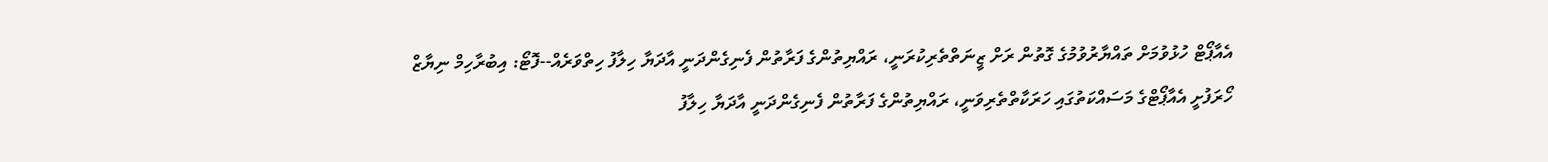އެއާޕޯޓް ހުޅުވުމަށް ތައްޔާރުވުމުގެ ގޮތުން ރަށް ޒީނަތްތެރިކުރަނީ، ރައްޔިތުންގެ ފަރާތުން ފެނިގެންދަނީ އާދަޔާ ހިލާފު ހިތްވަރެއް--ފޮޓޯ: އިބުރާހިމް ނިޔާޒް
ހޯރަފުށީ އެއާޕޯޓްގެ މަސައްކަތުގައި ހަރަކާތްތެރިވަނީ، ރައްޔިތުންގެ ފަރާތުން ފެނިގެންދަނީ އާދަޔާ ހިލާފު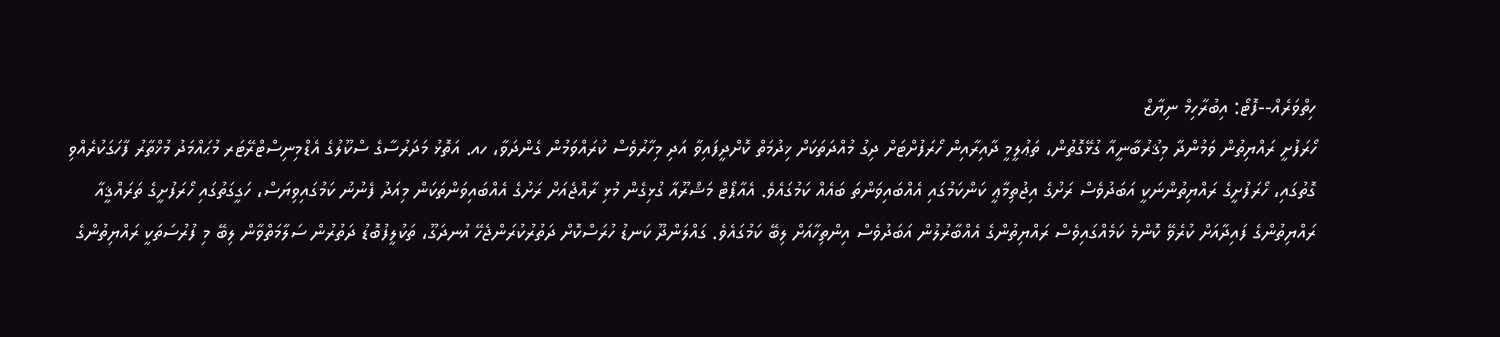ހިތްވަރެއް--ފޮޓޯ: އިބުރާހިމް ނިޔާޒް
ހޯރަފުށީ ރައްޔިތުން ވަމުންދާ މިޤުރުބާނީއާ ގުޅޭގޮތުން، ތަޢުލީމީ ދާއިރާއިން ހޯރަފުށްޓަށް ދިގު މުއްދަތަކަށް ޚިދުމަތް ކޮށްދީފައިވާ އަދި މިހާރުވެސް ކުރައްވަމުން ގެންދަވާ، ހއ. އަތޮޅު މަދަރުސާގެ ސްކޫލުގެ އެޑްމިނިސްޓްރޭޓަރ މުޙައްމަދު މުޚްތާރު ފާހަގަކުރެއްވި ގޮތުގައި، ހޯރަފުށީގެ ރައްޔިތުންނަކީ އަބަދުވެސް ރަށުގެ އިޖުތިމާޢީ ކަންކަމުގައި އެއްބައިވަންތަ ބައެއް ކަމުގައެވެ. އެއާޕޯޓް މަޝްރޫއާ ގުޅިގެން މުޅި ރާއްޖެއަށް ރަށުގެ އެއްބައިވަންތަކަން މިއަދު ފެނުނު ކަމުގައިވިޔަސް، ހަގީގަތުގައި ހޯރަފުށީގެ ތަރައްޤީއާ ރައްޔިތުންގެ ފައިދާއަށް ކުރެވޭ ކޮންމެ ކަމެއްގައިވެސް ރައްޔިތުންގެ އެއްބާރުލުން އަބަދުވެސް އިންތިހާއަށް ލިބޭ ކަމުގައެވެ. ގައްލަންދޫ ކަނޑު ހުރަސްކޮށް ދަތުރުކުރަންޖެހޭ އުނދަގޫ، ތަކުލީފުބޮޑު ދަތުރުން ސަލާމަތްވާން ލިބޭ މި ފުރުސަތަކީ ރައްޔިތުންގެ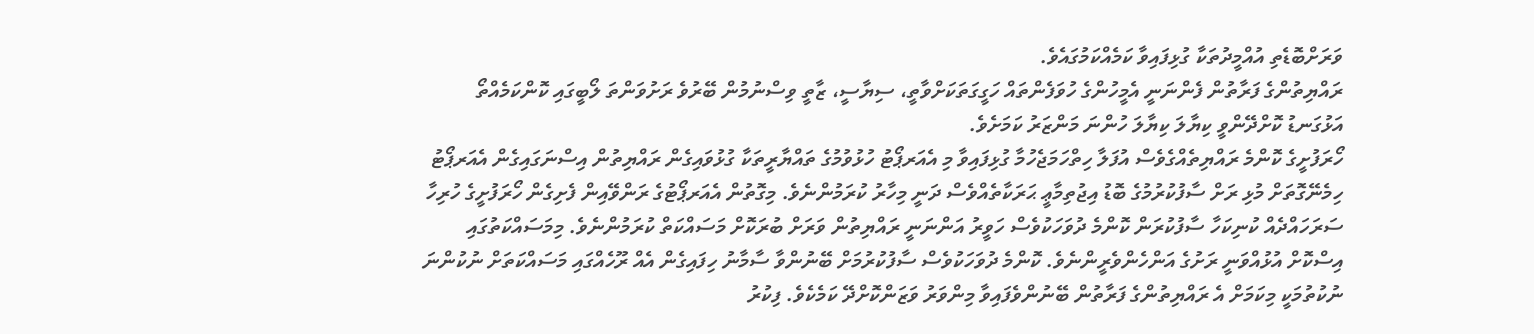ވަރަށްބޮޑެތި އުއްމީދުތަކާ ގުޅިފައިވާ ކަމެއްކަމުގައެވެ.
ރައްޔިތުންގެ ފަރާތުން ފެންނަނީ އެމީހުންގެ ހުވަފެންތައް ހަގީގަތަކަށްވާތީ، ސިޔާސީ، ޒާތީ ވިސްނުމުން ބޭރުވެ ރަށުވަންތަ ލޯބީގައި ކޮންކަމެއްތޯ އަޅުގަނޑު ކޮށްދޭންވީ ކިޔާލަ ކިޔާލަ ހުންނަ މަންޒަރު ކަމަށެވެ.
ހޯރަފުށީގެ ކޮންމެ ރައްޔިތެއްގެވެސް އުފަލާ ހިތްހަމަޖެހުމާ ގުޅިފައިވާ މި އެއަރޕޯޓު ހުޅުވުމުގެ ތައްޔާރީތަކާ ގުޅުވައިގެން ރައްޔިތުން އިސްނަގައިގެން އެއަރޕޯޓު ހިމެނޭގޮތަށް މުޅި ރަށް ސާފުކުރުމުގެ ބޮޑު އިޖުތިމާޢީ ޙަރަކާތެއްވެސް ދަނީ މިހާރު ކުރަމުންނެވެ. މިގޮތުން އެއަރޕޯޓުގެ ރަންވޭއިން ފެށިގެން ހޯރަފުށީގެ ހުރިހާ ސަރަހައްދެއް ކުނިކަހާ ސާފުކުރަން ކޮންމެ ދުވަހަކުވެސް ހަވީރު އަންނަނީ ރައްޔިތުން ވަރަށް ބުރަކޮށް މަސައްކަތް ކުރަމުންނެވެ. މިމަސައްކަތުގައި އިސްކޮށް އުޅުއްވަނީ ރަށުގެ އަންހެންވެރީންނެވެ. ކޮންމެ ދުވަހަކުވެސް ސާފުކުރުމަށް ބޭނުންވާ ސާމާނު ހިފައިގެން އެއް ރޫހެއްގައި މަސައްކަތަށް ނުކުންނަ ނުކުތުމަކީ މިކަމަށް އެ ރައްޔިތުންގެ ފަރާތުން ބޭނުންވެފައިވާ މިންވަރު ވަޒަންކޮށްދޭ ކަމެކެވެ. ފިކުރު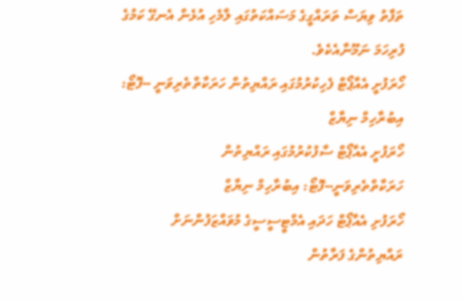ތަފާތު ވިޔަސް ތަރައްގީގެ މަސައްކަތުގައި ލާމެހި އުޅެން އެނގޭ ކަމުގެ ފުރިހަމަ ނަމޫނާއެކެވެ.
ހޯރަފުށީ އެއާޕޯޓް ފެހިކުރުމުގައި ރައްޔިތުން ހަރަކާތްތެރިވަނީ --ފޮޓޯ: އިބުރާހިމް ނިޔާޒް
ހޯރަފުށީ އެއާޕޯޓް ސާފުކުރުމުގައި ރައްޔިތުން ހަރަކާތްތެރިވަނީ--ފޮޓޯ: އިބުރާހިމް ނިޔާޒް
ހޯރަފުށި އެއާޕޯޓް ހަދައި އެމްޓީސީސީގެ މުވައްޒަފުންނަށް ރައްޔިތުންގެ ފަރާތުން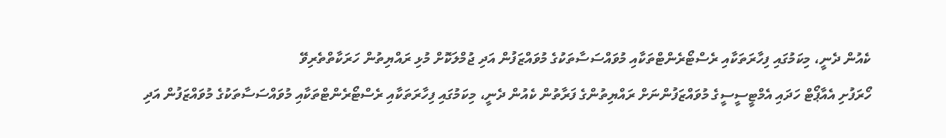ކެއުން ދެނީ، މިކަމުގައި ފިހާރަތަކާއި ރެސްޓޯރެންޓްތަކާއި މުވައްސަސާތަކުގެ މުވައްޒަފުން އަދި ޖުމްލަކޮށް މުޅި ރައްޔިތުން ހަރަކާތްތެރިވޭ
ހޯރަފުށި އެއާޕޯޓް ހަދައި އެމްޓީސީސީގެ މުވައްޒަފުންނަށް ރައްޔިތުންގެ ފަރާތުން ކެއުން ދެނީ، މިކަމުގައި ފިހާރަތަކާއި ރެސްޓޯރެންޓްތަކާއި މުވައްސަސާތަކުގެ މުވައްޒަފުން އަދި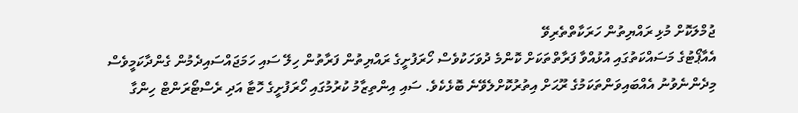ޖުމްލަކޮށް މުޅި ރައްޔިތުން ހަރަކާތްތެރިވޭ
އެއާޕޯޓުގެ މަސައްކަތުގައި އުޅުއްވާ ފަރާތްތަކަށް ކޮންމެ ދުވަހަކުވެސް ހޯރަފުށީގެ ރައްޔިތުން ފަރާތުން ހިލޭ ސައި ހަމަޖައްސައިދެމުން ގެންދާކަމީވެސް މިދެންނެވުނު އެއްބައިވަންތަކަމުގެ ރޫޙަށް އިތުރުކޮށްލެވޭނެ ބޮޅެކެވެ. ސައި އިންތިޒާމު ކުރުމުގައި ހޯރަފުށީގެ ހޮޓާ އަދި ރެސްޓޯރަންޓް ހިންގާ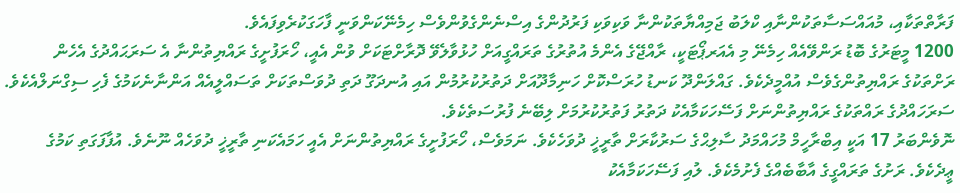ފަރާތްތަކާއި، މުއައްސަސާތަކުންނާއި ކްލަބު ޖަމިއްޔާތަކުންނާ ވަކިވަކި ފަރުދުންގެ އިސްނެންގެވުންވެސް ހިމެނޭކަންވަނީ ފާހަގަކުރެވިފައެވެ.
1200 މީޓަރުގެ ބޮޑު ރަންވޭއެއް ހިމެނޭ މި އެއަރޕޯޓަކީ، ރާއްޖޭގެ އެންމެ އުތުރުގެ ތަރައްގީއަށް ހުޅުވާލެވޭ ދޮރާށްޓަކަށް ވުން އެއީ، ހޯރަފުށީގެ ރައްޔިތުންނާ އެ ސަރަޙައްދުގެ އެހެން ރަށްތަކުގެ ރައްޔިތުންގެވެސް އުއްމީދެކެވެ. ގައްލަންދޫ ކަނޑު ހުރަސްކޮށް ހަނިމާދޫއަށް ދަތުރުކުރުމުން އައި އުނދަގޫ ދަތި ދުވަސްތަކަށް ތަސައްލީއެއް އަންނާނެކަމުގެ ފެހި ސިގްނަލްއެކެވެ. ސަރަހައްދުގެ ރައްތަކުގެ ރައްޔިތުންނަށް ފަސޭހަކަމާއެކު ދަތުރު ފަތުރުކުރުމަށް ލިބޭނެ ފުރުސަތެކެވެ.
ނޮވެންބަރު 17 އަކީ އިބްރާހީމް މުހައްމަދު ސާލިޙްގެ ސަރުކާރަށް ތާރީޚީ ދުވަހެކެވެ. ނަމަވެސް، ހޯރަފުށީގެ ރައްޔިތުންނަށް އެއީ ހަމައެކަނި ތާރީޚީ ދުވަހެއް ނޫނެވެ. އުފާފަގަތި ކަމުގެ ޢީދެކެވެ. ރަށުގެ ތަރައްގީގެ އާބާބެއްގެ ފެށުމެކެވެ. ލުއި ފަސޭހަކަމާއެކު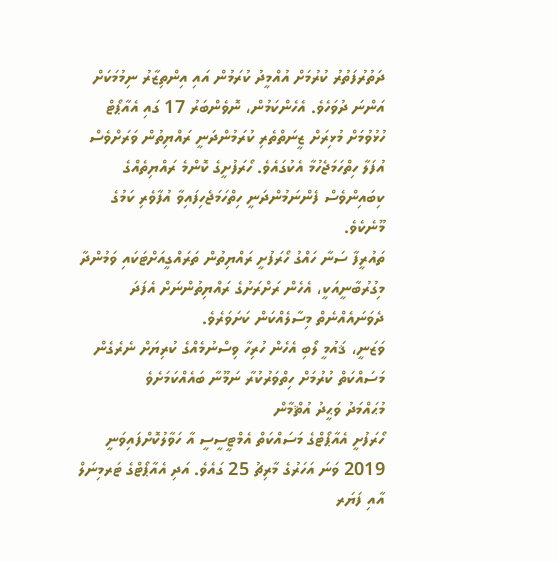ދަތުރުފަތުރު ކުރުމަށް އުއްމީދު ކުރަމުން އައި އިންތިޒާރު ނިމުމަކަށް އަންނަ ދުވަހެވެ. އެހެންކަމުން، ނޮވެންބަރު 17 ގައި އެއާޕޯޓް ހުޅުވުމަށް މުޅިރަށް ޒީނަތްތެރި ކުރަމުންދަނީ ރައްޔިތުން ވަރަށްވެސް އުފަލާ ހިތްހަމަޖެހުމާ އެކުގައެވެ. ހޯރަފުށީގެ ކޮންމެ ރައްޔިތެއްގެ ކިބައިންވެސް ފެންނަމުންދަނީ ހިތްހަމަޖެހިފައިވާ އުފާވެރި ކަމުގެ މޫނެކެވެ.
ތައުރީފާ ސަނާ ހައްގު ހޯރަފުށީ ރައްޔިތުން ތަރައްގީއަށްޓަކައި ވަމުންދާ މިގުރުބާނީއަކީ، އެހެން ރަށްރަށުގެ ރައްޔިތުންނަށް އެފަދަ ދެވަނައެއްނެތް މިސާލެއްކަން ކަށަވަރެވެ.
ވަޒަނީ، ޤައުމީ ލޯބި އެހެން ހުރިހާ ވިސްނުމެއްގެ ކުރިޔަށް ނެރެގެން މަސައްކަތް ކުރުމަށް ހިތްވަރުކުރާ ނަމޫނާ ބައެއްކަމަށެވެ
މުޙައްމަދު ވަޙީދު އުޘްމާން
ހޯރަފުށީ އެއާޕޯޓްގެ މަސައްކަތް އެމްޓީސީސީ އާ ހަވާލުކޮށްފައިވަނީ 2019 ވަނަ އަހަރުގެ މާރިޗު 25 ގައެވެ. އަދި އެއާޕޯޓްގެ ޓަރމިނަލް އާއި ފަޔަރ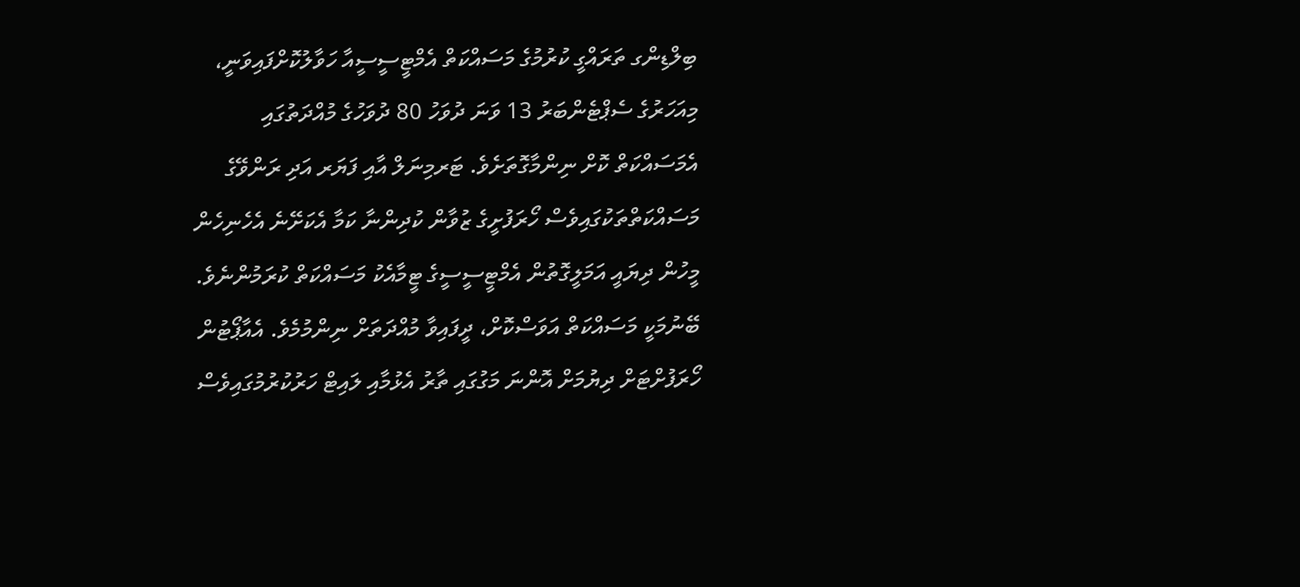ބިލްޑިންގ ތަރައްގީ ކުރުމުގެ މަސައްކަތް އެމްޓީސީސީއާ ހަވާލުކޮށްފައިވަނީ، މިއަހަރުގެ ސެޕްޓެންބަރު 13 ވަނަ ދުވަހު 80 ދުވަހުގެ މުއްދަތުގައި އެމަސައްކަތް ކޮށް ނިންމާގޮތަށެވެ. ޓަރމިނަލް އާއި ފަޔަރ އަދި ރަންވޭގެ މަސައްކަތްތަކުގައިވެސް ހޯރަފުށީގެ ޒުވާން ކުދިންނާ ކަމާ އެކަށޭނެ އެހެނިހެން މީހުން ދިޔައީ އަމަލީގޮތުން އެމްޓީސީސީގެ ޓީމާއެކު މަސައްކަތް ކުރަމުންނެވެ. ބޭނުމަކީ މަސައްކަތް އަވަސްކޮށް، ދީފައިވާ މުއްދަތަށް ނިންމުމެވެ. އެއާޕޯޓުން ހޯރަފުށްޓަށް ދިޔުމަށް އޮންނަ މަގުގައި ތާރު އެޅުމާއި ލައިޓް ހަރުކުރުމުގައިވެސް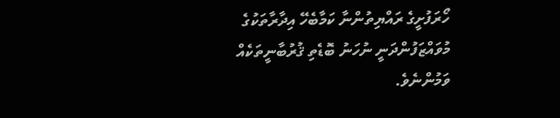ހޯރަފުށީގެ ރައްޔިތުންނާ ކަމާބެހޭ އިދާރާތަކުގެ މުވައްޒަފުންދަނީ ނުހަނު ބޮޑެތި ޤުރުބާނީތަކެއް ވަމުންނެވެ.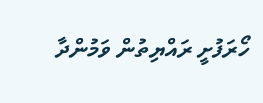ހޯރަފުށީ ރައްޔިތުން ވަމުންދާ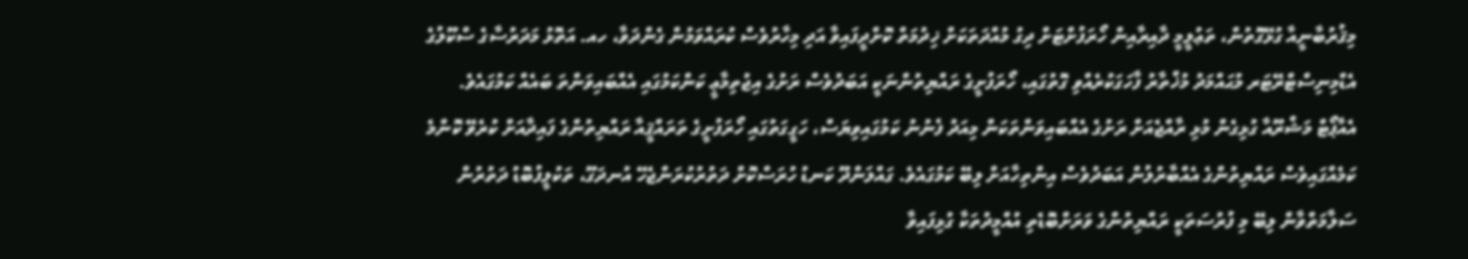މިޤުރުބާނީއާ ގުޅޭގޮތުން، ތަޢުލީމީ ދާއިރާއިން ހޯރަފުށްޓަށް ދިގު މުއްދަތަކަށް ޚިދުމަތް ކޮށްދީފައިވާ އަދި މިހާރުވެސް ކުރައްވަމުން ގެންދަވާ، ހއ. އަތޮޅު މަދަރުސާގެ ސްކޫލުގެ އެޑްމިނިސްޓްރޭޓަރ މުޙައްމަދު މުޚްތާރު ފާހަގަކުރެއްވި ގޮތުގައި، ހޯރަފުށީގެ ރައްޔިތުންނަކީ އަބަދުވެސް ރަށުގެ އިޖުތިމާޢީ ކަންކަމުގައި އެއްބައިވަންތަ ބައެއް ކަމުގައެވެ. އެއާޕޯޓް މަޝްރޫއާ ގުޅިގެން މުޅި ރާއްޖެއަށް ރަށުގެ އެއްބައިވަންތަކަން މިއަދު ފެނުނު ކަމުގައިވިޔަސް، ހަގީގަތުގައި ހޯރަފުށީގެ ތަރައްޤީއާ ރައްޔިތުންގެ ފައިދާއަށް ކުރެވޭ ކޮންމެ ކަމެއްގައިވެސް ރައްޔިތުންގެ އެއްބާރުލުން އަބަދުވެސް އިންތިހާއަށް ލިބޭ ކަމުގައެވެ. ގައްލަންދޫ ކަނޑު ހުރަސްކޮށް ދަތުރުކުރަންޖެހޭ އުނދަގޫ، ތަކުލީފުބޮޑު ދަތުރުން ސަލާމަތްވާން ލިބޭ މި ފުރުސަތަކީ ރައްޔިތުންގެ ވަރަށްބޮޑެތި އުއްމީދުތަކާ ގުޅިފައިވާ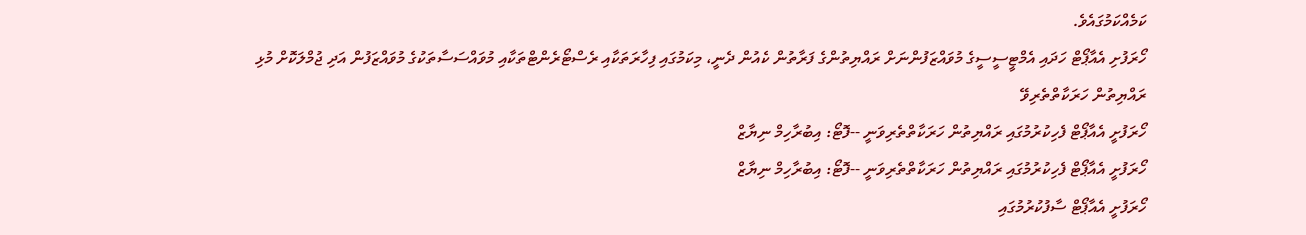ކަމެއްކަމުގައެވެ.
ހޯރަފުށި އެއާޕޯޓް ހަދައި އެމްޓީސީސީގެ މުވައްޒަފުންނަށް ރައްޔިތުންގެ ފަރާތުން ކެއުން ދެނީ، މިކަމުގައި ފިހާރަތަކާއި ރެސްޓޯރެންޓްތަކާއި މުވައްސަސާތަކުގެ މުވައްޒަފުން އަދި ޖުމްލަކޮށް މުޅި ރައްޔިތުން ހަރަކާތްތެރިވޭ
ހޯރަފުށީ އެއާޕޯޓް ފެހިކުރުމުގައި ރައްޔިތުން ހަރަކާތްތެރިވަނީ --ފޮޓޯ: އިބުރާހިމް ނިޔާޒް
ހޯރަފުށީ އެއާޕޯޓް ފެހިކުރުމުގައި ރައްޔިތުން ހަރަކާތްތެރިވަނީ --ފޮޓޯ: އިބުރާހިމް ނިޔާޒް
ހޯރަފުށީ އެއާޕޯޓް ސާފުކުރުމުގައި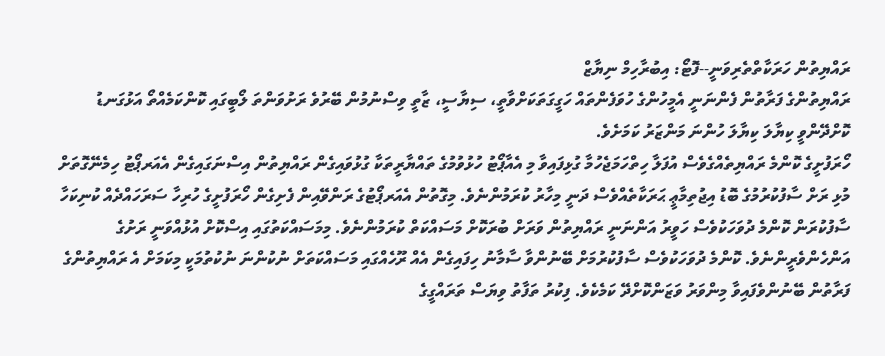ރައްޔިތުން ހަރަކާތްތެރިވަނީ--ފޮޓޯ: އިބުރާހިމް ނިޔާޒް
ރައްޔިތުންގެ ފަރާތުން ފެންނަނީ އެމީހުންގެ ހުވަފެންތައް ހަގީގަތަކަށްވާތީ، ސިޔާސީ، ޒާތީ ވިސްނުމުން ބޭރުވެ ރަށުވަންތަ ލޯބީގައި ކޮންކަމެއްތޯ އަޅުގަނޑު ކޮށްދޭންވީ ކިޔާލަ ކިޔާލަ ހުންނަ މަންޒަރު ކަމަށެވެ.
ހޯރަފުށީގެ ކޮންމެ ރައްޔިތެއްގެވެސް އުފަލާ ހިތްހަމަޖެހުމާ ގުޅިފައިވާ މި އެއާޕޯޓު ހުޅުވުމުގެ ތައްޔާރީތަކާ ގުޅުވައިގެން ރައްޔިތުން އިސްނަގައިގެން އެއަރޕޯޓު ހިމެނޭގޮތަށް މުޅި ރަށް ސާފުކުރުމުގެ ބޮޑު އިޖުތިމާޢީ ޙަރަކާތެއްވެސް ދަނީ މިހާރު ކުރަމުންނެވެ. މިގޮތުން އެއަރޕޯޓުގެ ރަންވޭއިން ފެށިގެން ހޯރަފުށީގެ ހުރިހާ ސަރަހައްދެއް ކުނިކަހާ ސާފުކުރަން ކޮންމެ ދުވަހަކުވެސް ހަވީރު އަންނަނީ ރައްޔިތުން ވަރަށް ބުރަކޮށް މަސައްކަތް ކުރަމުންނެވެ. މިމަސައްކަތުގައި އިސްކޮށް އުޅުއްވަނީ ރަށުގެ އަންހެންވެރީންނެވެ. ކޮންމެ ދުވަހަކުވެސް ސާފުކުރުމަށް ބޭނުންވާ ސާމާނު ހިފައިގެން އެއް ރޫހެއްގައި މަސައްކަތަށް ނުކުންނަ ނުކުތުމަކީ މިކަމަށް އެ ރައްޔިތުންގެ ފަރާތުން ބޭނުންވެފައިވާ މިންވަރު ވަޒަންކޮށްދޭ ކަމެކެވެ. ފިކުރު ތަފާތު ވިޔަސް ތަރައްގީގެ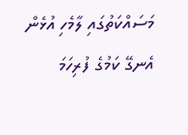މަސައްކަތުގައި ލާމެހި އުޅެން އެނގޭ ކަމުގެ ފުރިހަމަ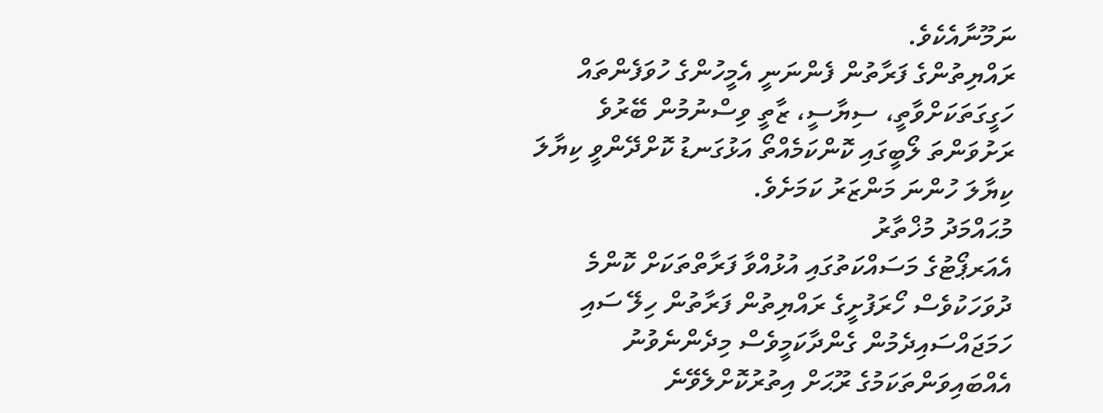ނަމޫނާއެކެވެ.
ރައްޔިތުންގެ ފަރާތުން ފެންނަނީ އެމީހުންގެ ހުވަފެންތައް ހަގީގަތަކަށްވާތީ، ސިޔާސީ، ޒާތީ ވިސްނުމުން ބޭރުވެ ރަށުވަންތަ ލޯބީގައި ކޮންކަމެއްތޯ އަޅުގަނޑު ކޮށްދޭންވީ ކިޔާލަ ކިޔާލަ ހުންނަ މަންޒަރު ކަމަށެވެ.
މުޙައްމަދު މުޚްތާރު
އެއަރޕޯޓުގެ މަސައްކަތުގައި އުޅުއްވާ ފަރާތްތަކަށް ކޮންމެ ދުވަހަކުވެސް ހޯރަފުށީގެ ރައްޔިތުން ފަރާތުން ހިލޭ ސައި ހަމަޖައްސައިދެމުން ގެންދާކަމީވެސް މިދެންނެވުނު އެއްބައިވަންތަކަމުގެ ރޫޙަށް އިތުރުކޮށްލެވޭނެ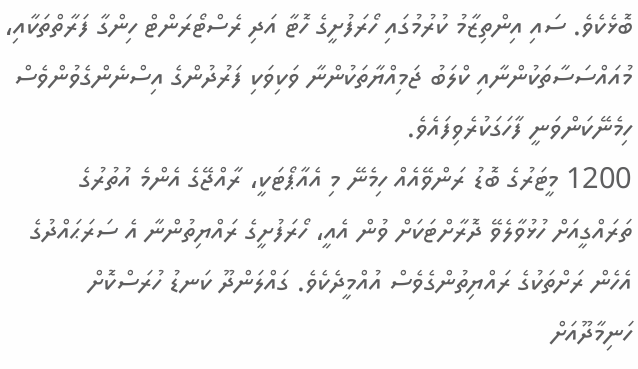ބޮޅެކެވެ. ސައި އިންތިޒާމު ކުރުމުގައި ހޯރަފުށީގެ ހޮޓާ އަދި ރެސްޓޯރަންޓް ހިންގާ ފަރާތްތަކާއި، މުއައްސަސާތަކުންނާއި ކްލަބު ޖަމިއްޔާތަކުންނާ ވަކިވަކި ފަރުދުންގެ އިސްނެންގެވުންވެސް ހިމެނޭކަންވަނީ ފާހަގަކުރެވިފައެވެ.
1200 މީޓަރުގެ ބޮޑު ރަންވޭއެއް ހިމެނޭ މި އެއާޕޯޓަކީ، ރާއްޖޭގެ އެންމެ އުތުރުގެ ތަރައްގީއަށް ހުޅުވާލެވޭ ދޮރާށްޓަކަށް ވުން އެއީ، ހޯރަފުށީގެ ރައްޔިތުންނާ އެ ސަރަޙައްދުގެ އެހެން ރަށްތަކުގެ ރައްޔިތުންގެވެސް އުއްމީދެކެވެ. ގައްލަންދޫ ކަނޑު ހުރަސްކޮށް ހަނިމާދޫއަށް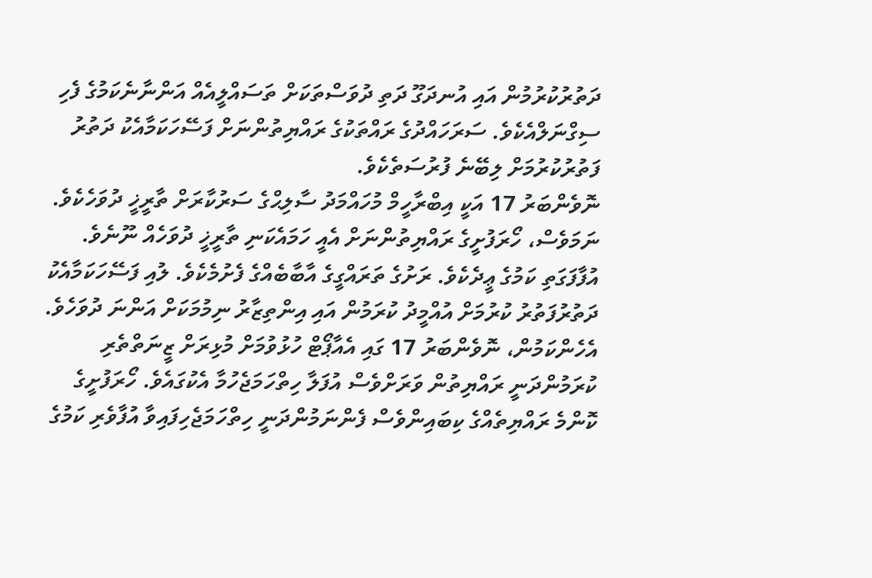ދަތުރުކުރުމުން އައި އުނދަގޫ ދަތި ދުވަސްތަކަށް ތަސައްލީއެއް އަންނާނެކަމުގެ ފެހި ސިގްނަލްއެކެވެ. ސަރަހައްދުގެ ރައްތަކުގެ ރައްޔިތުންނަށް ފަސޭހަކަމާއެކު ދަތުރު ފަތުރުކުރުމަށް ލިބޭނެ ފުރުސަތެކެވެ.
ނޮވެންބަރު 17 އަކީ އިބްރާހީމް މުހައްމަދު ސާލިޙްގެ ސަރުކާރަށް ތާރީޚީ ދުވަހެކެވެ. ނަމަވެސް، ހޯރަފުށީގެ ރައްޔިތުންނަށް އެއީ ހަމައެކަނި ތާރީޚީ ދުވަހެއް ނޫނެވެ. އުފާފަގަތި ކަމުގެ ޢީދެކެވެ. ރަށުގެ ތަރައްގީގެ އާބާބެއްގެ ފެށުމެކެވެ. ލުއި ފަސޭހަކަމާއެކު ދަތުރުފަތުރު ކުރުމަށް އުއްމީދު ކުރަމުން އައި އިންތިޒާރު ނިމުމަކަށް އަންނަ ދުވަހެވެ. އެހެންކަމުން، ނޮވެންބަރު 17 ގައި އެއާޕޯޓް ހުޅުވުމަށް މުޅިރަށް ޒީނަތްތެރި ކުރަމުންދަނީ ރައްޔިތުން ވަރަށްވެސް އުފަލާ ހިތްހަމަޖެހުމާ އެކުގައެވެ. ހޯރަފުށީގެ ކޮންމެ ރައްޔިތެއްގެ ކިބައިންވެސް ފެންނަމުންދަނީ ހިތްހަމަޖެހިފައިވާ އުފާވެރި ކަމުގެ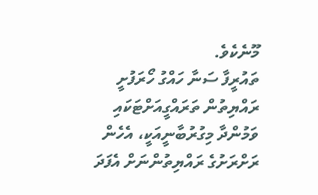މޫނެކެވެ.
ތައުރީފާ ސަނާ ހައްގު ހޯރަފުށީ ރައްޔިތުން ތަރައްގީއަށްޓަކައި ވަމުންދާ މިގުރުބާނީއަކީ، އެހެން ރަށްރަށުގެ ރައްޔިތުންނަށް އެފަދަ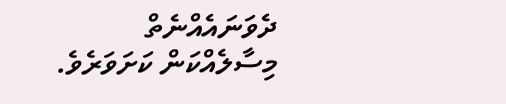ދެވަނައެއްނެތް މިސާލެއްކަން ކަށަވަރެވެ.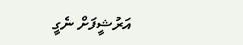އަރުޝީފަށް ނެގީ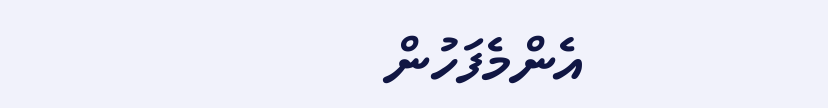އެންމެފަހުން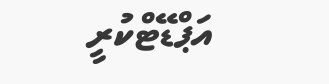އަޕްޑޭޓްކުރީ